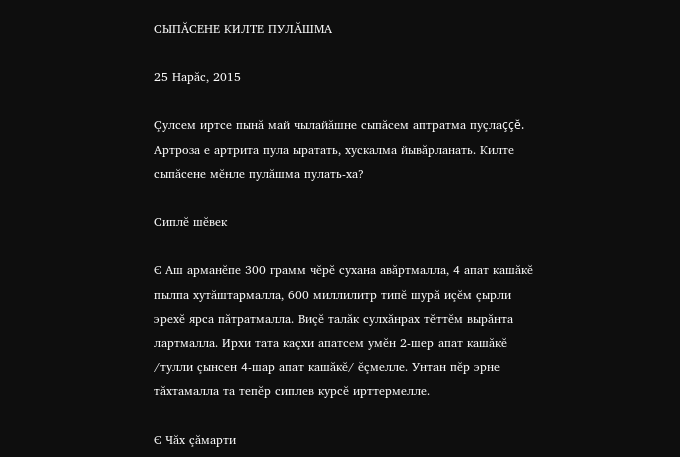СЫПĂСЕНЕ КИЛТЕ ПУЛĂШМА

25 Нарăс, 2015

Çулсем иртсе пынă май чылайăшне сыпăсем аптратма пуçлаççĕ. Артроза е артрита пула ыратать, хускалма йывăрланать. Килте сыпăсене мĕнле пулăшма пулать-ха?

Сиплĕ шĕвек

Є Аш арманĕпе 300 грамм чĕрĕ сухана авăртмалла, 4 апат кашăкĕ пылпа хутăштармалла, 600 миллилитр типĕ шурă иçĕм çырли эрехĕ ярса пăтратмалла. Виçĕ талăк сулхăнрах тĕттĕм вырăнта лартмалла. Ирхи тата каçхи апатсем умĕн 2-шер апат кашăкĕ /тулли çынсен 4-шар апат кашăкĕ/ ĕçмелле. Унтан пĕр эрне тăхтамалла та тепĕр сиплев курсĕ ирттермелле.

Є Чăх çăмарти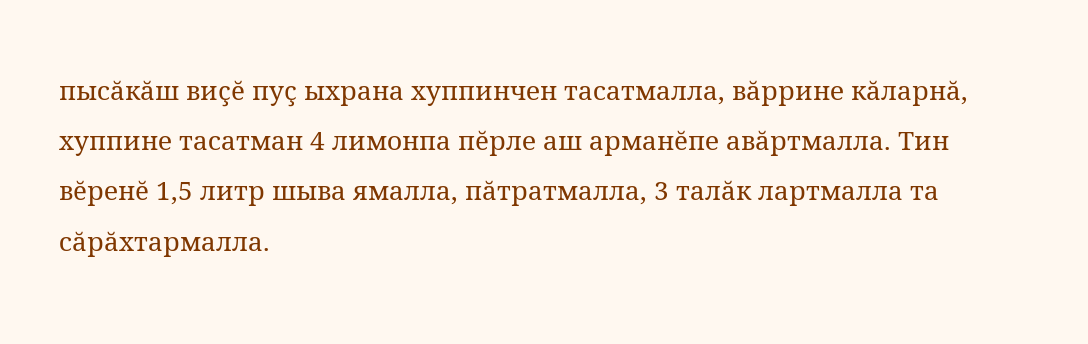пысăкăш виçĕ пуç ыхрана хуппинчен тасатмалла, вăррине кăларнă, хуппине тасатман 4 лимонпа пĕрле аш арманĕпе авăртмалла. Тин вĕренĕ 1,5 литр шыва ямалла, пăтратмалла, 3 талăк лартмалла та сăрăхтармалла.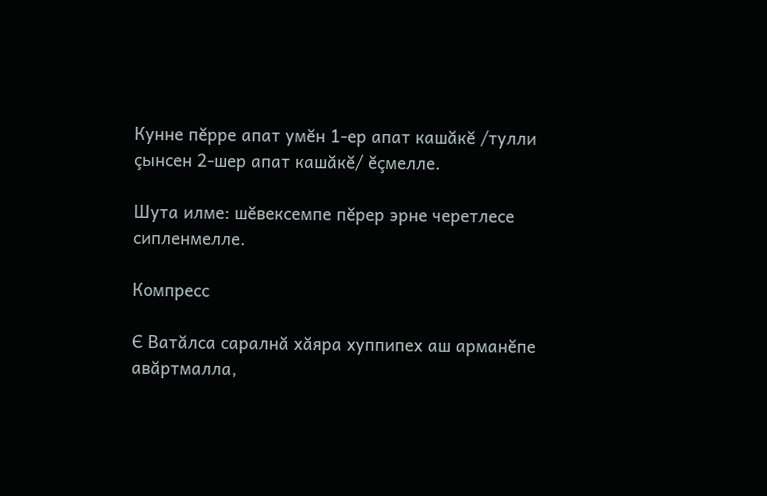Кунне пĕрре апат умĕн 1-ер апат кашăкĕ /тулли çынсен 2-шер апат кашăкĕ/ ĕçмелле.

Шута илме: шĕвексемпе пĕрер эрне черетлесе сипленмелле.

Компресс

Є Ватăлса саралнă хăяра хуппипех аш арманĕпе авăртмалла,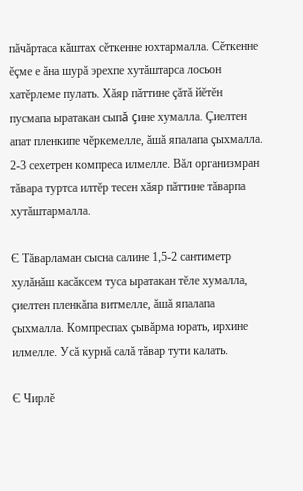пăчăртаса кăштах сĕткенне юхтармалла. Сĕткенне ĕçме е ăна шурă эрехпе хутăштарса лосьон хатĕрлеме пулать. Хăяр пăттине çăтă йĕтĕн пусмапа ыратакан сыпă çине хумалла. Çиелтен апат пленкипе чĕркемелле, ăшă япалапа çыхмалла. 2-3 сехетрен компреса илмелле. Вăл организмран тăвара туртса илтĕр тесен хăяр пăттине тăварпа хутăштармалла.

Є Тăварламан сысна салине 1,5-2 сантиметр хулăнăш касăксем туса ыратакан тĕле хумалла, çиелтен пленкăпа витмелле, ăшă япалапа çыхмалла. Компреспах çывăрма юрать, ирхине илмелле. Усă курнă салă тăвар тути калать.

Є Чирлĕ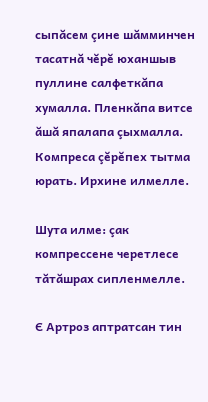сыпăсем çине шăмминчен тасатнă чĕрĕ юханшыв пуллине салфеткăпа хумалла. Пленкăпа витсе ăшă япалапа çыхмалла. Компреса çĕрĕпех тытма юрать. Ирхине илмелле.

Шута илме: çак компрессене черетлесе тăтăшрах сипленмелле.

Є Артроз аптратсан тин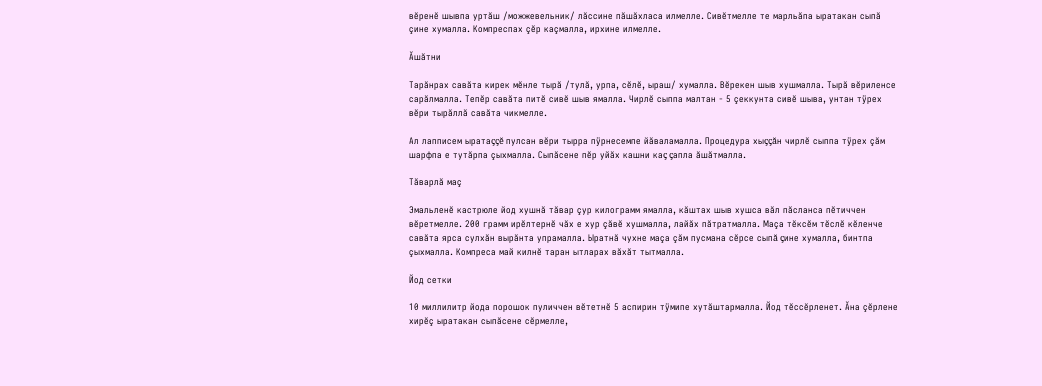вĕренĕ шывпа уртăш /можжевельник/ лăссине пăшăхласа илмелле. Сивĕтмелле те марльăпа ыратакан сыпă çине хумалла. Компреспах çĕр каçмалла, ирхине илмелле.

Ăшăтни

Тарăнрах савăта кирек мĕнле тырă /тулă, урпа, сĕлĕ, ыраш/ хумалла. Вĕрекен шыв хушмалла. Тырă вĕриленсе сарăлмалла. Тепĕр савăта питĕ сивĕ шыв ямалла. Чирлĕ сыппа малтан - 5 çеккунта сивĕ шыва, унтан тÿрех вĕри тырăллă савăта чикмелле.

Ал лапписем ыратаççĕ пулсан вĕри тырра пÿрнесемпе йăваламалла. Процедура хыççăн чирлĕ сыппа тÿрех çăм шарфпа е тутăрпа çыхмалла. Сыпăсене пĕр уйăх кашни каç çапла ăшăтмалла.

Тăварлă маç

Эмальленĕ кастрюле йод хушнă тăвар çур килограмм ямалла, кăштах шыв хушса вăл пăсланса пĕтиччен вĕретмелле. 200 грамм ирĕлтернĕ чăх е хур çăвĕ хушмалла, лайăх пăтратмалла. Маçа тĕксĕм тĕслĕ кĕленче савăта ярса сулхăн вырăнта упрамалла. Ыратнă чухне маçа çăм пусмана сĕрсе сыпă çине хумалла, бинтпа çыхмалла. Компреса май килнĕ таран ытларах вăхăт тытмалла.

Йод сетки

10 миллилитр йода порошок пуличчен вĕтетнĕ 5 аспирин тÿмипе хутăштармалла. Йод тĕссĕрленет. Ăна çĕрлене хирĕç ыратакан сыпăсене сĕрмелле,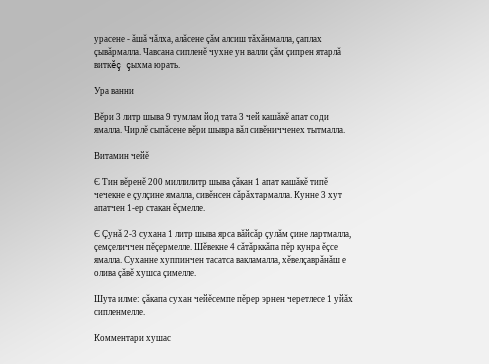урасене - ăшă чăлха, алăсене çăм алсиш тăхăнмалла, çаплах çывăрмалла. Чавсана сипленĕ чухне ун валли çăм çипрен ятарлă виткĕç çыхма юрать.

Ура ванни

Вĕри 3 литр шыва 9 тумлам йод тата 3 чей кашăкĕ апат соди ямалла. Чирлĕ сыпăсене вĕри шывра вăл сивĕничченех тытмалла.

Витамин чейĕ

Є Тин вĕренĕ 200 миллилитр шыва çăкан 1 апат кашăкĕ типĕ чечекне е çулçине ямалла, сивĕнсен сăрăхтармалла. Кунне 3 хут апатчен 1-ер стакан ĕçмелле.

Є Çунă 2-3 сухана 1 литр шыва ярса вăйсăр çулăм çине лартмалла, çемçеличчен пĕçермелле. Шĕвекне 4 сăтăрккăпа пĕр кунра ĕçсе ямалла. Суханне хуппинчен тасатса вакламалла, хĕвелçаврăнăш е олива çăвĕ хушса çимелле.

Шута илме: çăкапа сухан чейĕсемпе пĕрер эрнен черетлесе 1 уйăх сипленмелле.

Комментари хушас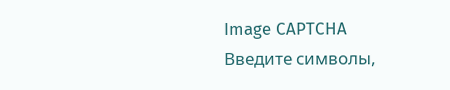Image CAPTCHA
Введите символы,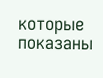которые показаны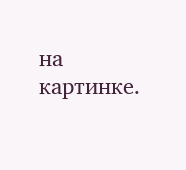на картинке.